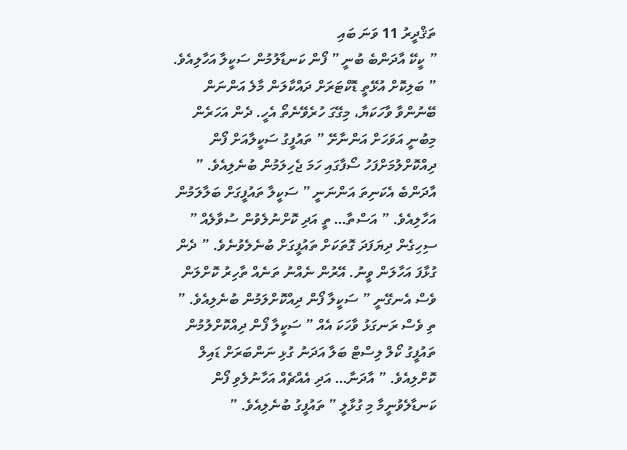ތަޤްދީރު 11 ވަނަ ބައި
” ކީކޭ އާދަންބެ ބުނީ ” ފޯން ކަނޑާލުމުން ސަކީލާ އަހާލިއެވެ. ” ބަލިކޮށް އުޅޭތީ ޑޮކްޓަރަށް ދައްކާލަން މާލެ އަންނަން ބޭނުންވާ ވާހަކަޔާ، މިގޭގަ ހުރެވޭނެތޯ އެހީ. ދެން އަހަރެން މިބުނީ އަވަހަށް އަންނާށޭ ” ތައުފީގު ސަކީލާއަށް ފޯން ދިއްކޮށްލުމަށްފަހު ސޯފާގައި ހަމަ ޖެހިލަމުން ބުނެލިއެވެ. ” އާދަންބެ އެކަނިތަ އަންނަނީ ” ސަކީލާ ތައުފީގަށް ބަލާލަމުން އަހާލިއެވެ. ” އަސްތާ… ތީ އަދި ކޮށްނުލެވުން ސުވާލެއް ” ސިހިގެން ދިޔަފަދަ ގޮތަކަށް ތައުފީގަށް ބުނެލެވުނެވެ. ” ދެން ގުޅާފަ އަހާލަން ވީނު. އޭރުން ނެއްނު ތަނެއް ތާހިރު ކޮށްލަން ވެސް އެނގޭނީ ” ސަކީލާ ފޯން ދިއްކޮށްލަމުން ބުނެލިއެވެ. ” ތި ވެސް ރަނގަޅު ވާހަކަ އެއް ” ސަކީލާ ފޯން ދިއްކޮށްލުމުން ތައުފީގު ކޯލް ލިސްޓް ބަލާ އަދަނު ގުޅި ނަންބަރަށް ޑައިލް ކޮށްލިއެވެ. ” އާދަނާ… އަދި އެއްޗެއް އަހާނުލެވި ފޯން ކަނޑާލެވުނީމާ މި ގުޅާލީ ” ތައުފީގު ބުނެލިއެވެ. ”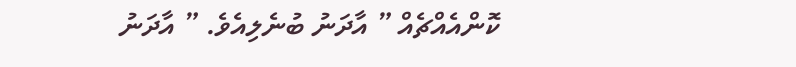ކޮންއެއްޗެއް ” އާދަނު ބުނެލިއެވެ. ” އާދަނު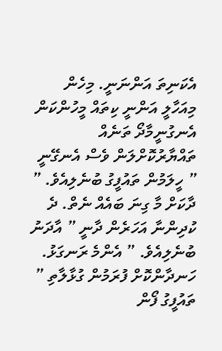އެކަނިތަ އަންނަނީ. މިހެން މިއަހާލީ އަންނީ ކިތައް މީހުންކަން އެނގުނީމާދޯ ތަނެއް ތައްޔާރުކޮށްލަން ވެސް އެނގޭނީ ” ހީލަމުން ތައުފީގު ބުނެލިއެވެ. ” ދާކަށް މާ ގިނަ ބައެއް ނެތް. ދެ ކުދިންނާ އަހަރެން ދާނީ ” އާދަނު ބުނެލިއެވެ. ” އެންމެ ރަނގަޅު. ހަނދާންކޮށް ފުރަމުން ގުޅާލާތި ” ތައުފީގު ފޯން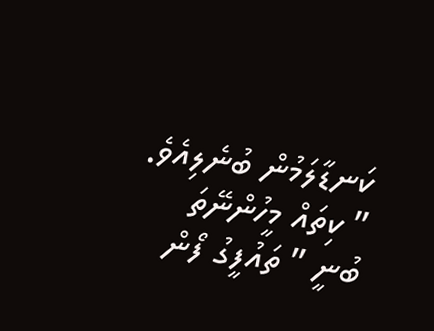ކަނޑާލަމުން ބުނެލިއެވެ. ” ކިތައް މީހުންނޭތަ ބުނީ ” ތައުފީގު ފޯން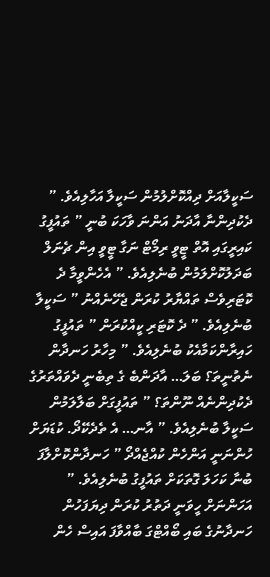ސަކީލާއަށް ދިއްކޮށްލުމުން ސަކީލާ އަހާލިއެވެ. ” ދެކުދިންނާ އާދަނު އަންނަ ވާހަކަ ބުނީ ” ތައުފީގު ކައިރީގައި އޮތް ޓީވީ ރިމޯޓް ނަގާ ޓީވީ އިން ޗެނަލް ބަދަލުކޮށްލަމުން ބުނެލިއެވެ. ” އެހެންވީމާ ދެ ކޮޓަރިވެސް ތައްޔާރު ކުރަން ޖެހޭނެއްނު ” ސަކީލާ ބުނެލިއެވެ. ” ދެ ކޮޓަރި ކީއްކުރަން ” ތައުފީގު ހައިރާންކަމާއެކު ބުނެލިއެވެ. ” މިހާރު ހަނދާން ނެތުނީތަ؟ ބަލަ… އާދަންބެ ގެ ތިބެނީ ދެވައްތަރުގެ ދެކުދިންނެއް ނޫންތަ؟ ” ތައުފީގަށް ބަލާލަމުން ސަކީލާ ބުނެލިއެވެ. ” އާނ… އެ ތެދެކޭދޯ. ކުޑަޔަށް ހުންނަނީ އަންހެން ކުއްޖެއްދޯ ” ހަނދާންކޮށްލާފަ ބުނާ ކަހަލަ ގޮތަކަށް ތައުފީގު ބުނެލިއެވެ. ” އަހަންނަށް ހީވަނީ ދަތުރު ކުރަން ދިޔަފަހުން ހަނދާނުގެ ބައި ބޯއްޓްގަ ބާއްވާފަ އައިސް ހެން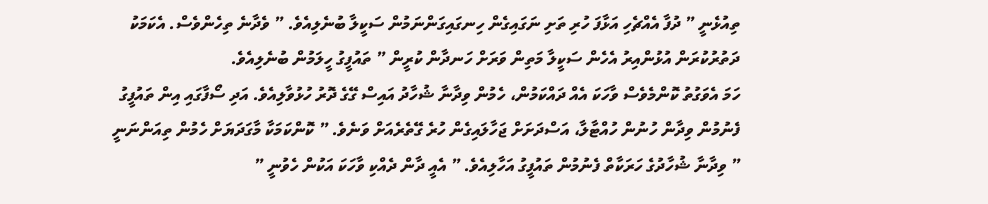ތިއުޅެނީ ” ދުފާ އެއްޗެހި އަޅާފަ ހުރި ތަށި ނަގައިގެން ހިނގައިގަންނަމުން ސަކީލާ ބުނެލިއެވެ. ” ވެދާނެ ތިހެންވެސް. އެކަމަކު ދަތުރުކުރަން އުޅުންއިރު އެހެން ސަކީލާ މަތިން ވަރަށް ހަނދާން ކުރީން ” ތައުފީގު ހީލަމުން ބުނެލިއެވެ.
ހަމަ އެވަގުތު ކޮންމެވެސް ވާހަކަ އެއް ދައްކަމުން، ހެމުން ވިދާނާ ޝުހާދު އައިސް ގޭގެ ދޮރު ހުޅުވާލިއެވެ. އަދި ސޯފާގައި އިން ތައުފީގު ފެނުމުން ވިދާން ހުނުން ހުއްޓާލާ، އަސްދަށަށް ޖަހާލައިގެން ހުރެ ގޭތެރެއަށް ވަނެވެ. ” ކޮންކަމަކާ މާގަދަޔަށް ހެމުން ތިއަންނަނީ ” ވިދާނާ ޝުހާދުގެ ހަރަކާތް ފެނުމުން ތައުފީގު އަހާލިއެވެ. ” އެއީ ދާން ދެއްކި ވާހަކަ އަކުން ހެވުނީ ”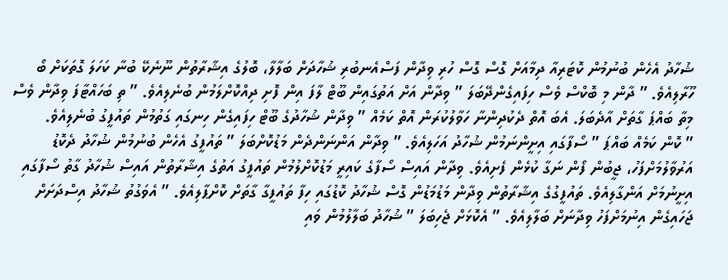ޝުހާދު އެހެން ބުނުމުން ކޮޓަރިއާ ދިމާއަށް ގޮސް ގޮސް ހުރި ވިދާން ފަސްއެނބުރި ޝުހާދަށް ބަލާލާ، ބޮލުގެ އިޝާރާތުން ނޫނެކޭ ބުނާ ކަހަލަ ގޮތަކަށް ބޯ ހޫރާލިއެވެ. ” ދާން މި ބޮކްސް ވެސް ހިފައިގެންދޭބަލަ ” ވިދާން އަށް އަތުގައިން ބޫޓް ލާފަ އިން ފޮށި ދިއްކޮށްލަމުން ބުނެލިއެވެ. ” ތި ބަހައްޓާފަ ވިދާން ވެސް މިތާ ބައްޕަ ގާތަށް އާދެބަލަ. އެބަ އޮތް ދެކުދިންނާ ހަވާލުކުރަން އޮތް ކަމެއް ” ވިދާން ޝުހާދުގެ ބޫޓް ހިފައިގެން ހިނގައި ގަތުމުން ތައުފީގު ބުނެލިއެވެ.
” ކޮން ކަމެއް ބައްޕަ ” ސޯފާގައި އިށީންނަމުން ޝުހާދު އަހަލިއެވެ. ” ވިދާން އަންނަންދެން މަޑުކޮށްބަލަ ” ތައުފީގު އެހެން ބުނުމުން ޝުހާދު ދެކޮޑު އަރުވާލުމަށްފަހު، ޖީބުން ފޯން ނަގާ ކުޅެން ފެށިއެވެ. ވިދާން އައިސް ސޯފާގެ ކައިރީ މަޑުކޮށްލުމުން ތައުފީގު އަތުގެ އިޝާރާތުން އައިސް ޝުހާދު ގާތު ސޯފާގައި އިށީނުމަށް އަންގާލިއެވެ. ތައުފީގުގެ އިޝާރާތުން ވިދާން މަޑުމަޑުން ގޮސް ޝުހާދު ކޮޑުގައި ހިފާ ތައުފީގާ ގާތަށް ކޮށްޕާލިއެވެ. ” އެވަގުތު ޝުހާދު އިސްދަށަށް ޖަހައިގެން އިނުމަށްފަހު ވިދާނަށް ބަލާލިއެވެ. ” އެކޮޅަށް ޖެހިބަލަ ” ޝުހާދު ބަލާލުމުން ވައި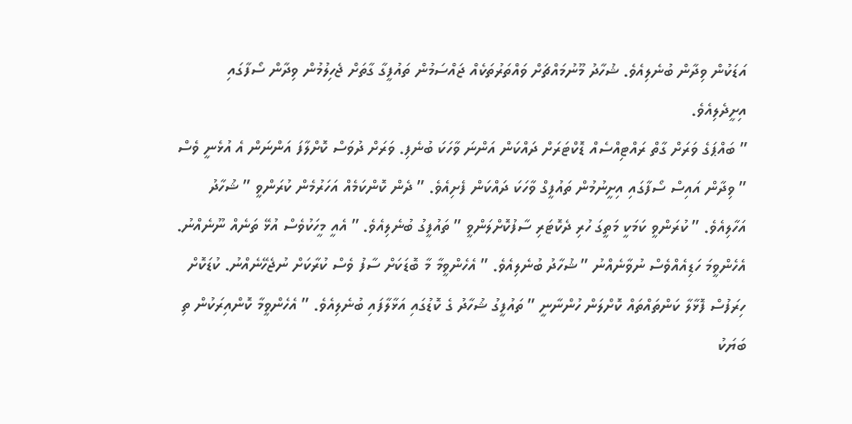އަޑަކުން ވިދާން ބުނެލިއެވެ. ޝުހާދު މޫނުމައްޗަށް ވައްތަރުތަކެއް ޖައްސަމުން ތައުފީގާ ގާތަށް ޖެހިލުމުން ވިދާން ސޯފާގައި އިށީދެލިއެވެ.
” ބައްޕަގެ ވަރަށް ގާތް ރައްޓިއްސެއް ޑޮކްޓަރަށް ދައްކަން އަންނަ ވާހަކަ ބުނެފި. ވަރަށް ދުވަސް ކޮށްލާފަ އަންނަން އެ އުޅެނީ ވެސް ” ވިދާން އައިސް ސޯފާގައި އިށީނުމުން ތައުފީގް ވާހަކަ ދައްކަން ފެށިއެވެ. ” ދެން ކޮންކަމެއް އަހަރުމެން ކުރަންވީ ” ޝުހާދު އަހާލިއެވެ. ” ކުރަންވީ ކަމަކީ މަތީގަ ހުރި ދެކޮޓަރި ސާފުކޮށްލަންވީ ” ތައުފީގު ބުނެލިއެވެ. ” އެއީ މީހަކުވެސް އުޅޭ ތަނެއް ނޫނެއްނު. އެހެންވީމަ ހަޑިއެއްވެސް ނުވާނެއްނު ” ޝުހާދު ބުނެލިއެވެ. ” އެހެންވީމާ މާ ބޮޑަކަށް ސާފު ވެސް ކުރާކަށް ނުޖެހޭނެއްނު. ކުޑަކޮށް ހިރަފުސް ފޮޅާލާ ކަންތައްތައް ކޮށްލަން ހުންނާނީ ” ތައުފީގު ޝުހާދު ގެ ކޮޑުގައި އަޅާލާފައި ބުނެލިއެވެ. ” އެހެންވީމާ ކޮންއިރަކުން ތި ބަޔަކު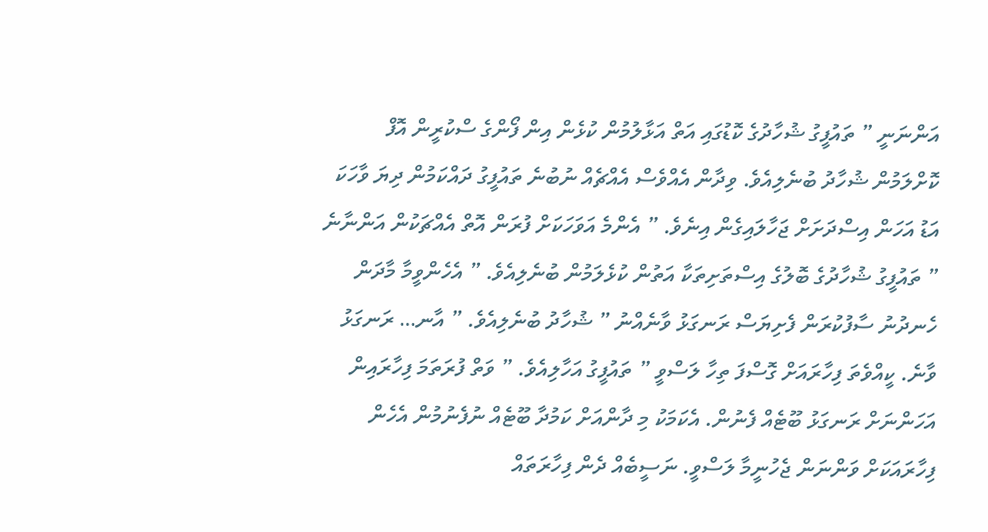އަންނަނީ ” ތައުފީގު ޝުހާދުގެ ކޮޑުގައި އަތް އަޅާލުމުން ކުޅެން އިން ފޯންގެ ސްކުރީން އޮފް ކޮށްލަމުން ޝުހާދު ބުނެލިއެވެ. ވިދާން އެއްވެސް އެއްޗެއް ނުބުނެ ތައުފީގު ދައްކަމުން ދިޔަ ވާހަކަ އަޑު އަހަން އިސްދަށަށް ޖަހާލައިގެން އިނެވެ. ” އެންމެ އަވަހަކަށް ފުރަން އޮތް އެއްޗަކުން އަންނާނެ ” ތައުފީގު ޝުހާދުގެ ބޮލުގެ އިސްތަށިތަކާ އަތުން ކުޅެލަމުން ބުނެލިއެވެ. ” އެހެންވީމާ މާދަން ހެނދުނު ސާފުކުރަން ފެށިޔަސް ރަނގަޅު ވާނެއްނު ” ޝުހާދު ބުނެލިއެވެ. ” އާނ… ރަނގަޅު ވާނެ. ކީއްވެތަ ފިހާރައަށް ގޮސްފަ ތިހާ ލަސްވީ ” ތައުފީގު އަހާލިއެވެ. ” ވަތް ފުރަތަމަ ފިހާރައިން އަހަންނަށް ރަނގަޅު ބޫޓެއް ފެނުން. އެކަމަކު މި ދާންއަށް ކަމުދާ ބޫޓެއް ނުފެނުމުން އެހެން ފިހާރައަކަށް ވަންނަން ޖެހުނީމާ ލަސްވީ. ނަސީބެއް ދެން ފިހާރަތައް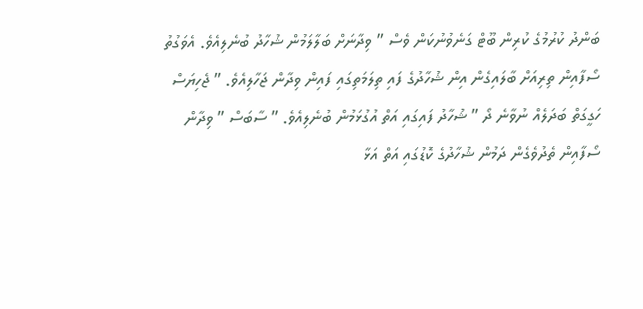ބަންދު ކުރުމުގެ ކުރިން ބޫޓް ގަނެވުނުކަން ވެސް ” ވިދާނަށް ބަލާލަމުން ޝުހާދު ބުނެލިއެވެ. އެވަގުތު ސޯފާއިން ތިރިއަށް ބާލައިގެން އިން ޝުހާދުގެ ފައި ތިލަމަތިގައި ފައިން ވިދާން ޖަހާލިއެވެ. ” ޖެހިޔަސް ހަގީގަތް ބަދަލެއް ނުވާނެ ދޯ ” ޝުހާދު ފައިގައި އަތް އުގުޅަމުން ބުނެލިއެވެ. ” ސާބަސް ” ވިދާން ސޯފާއިން ތެދުވެގެން ދަމުން ޝުހާދުގެ ކޮޑުގައި އަތް އަޅާ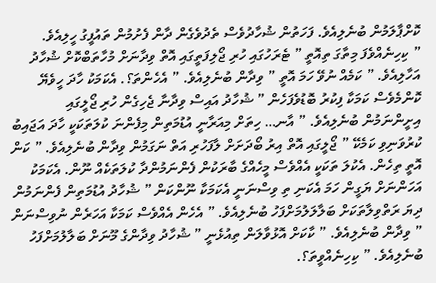ކޮށްޕާލަމުން ބުނެލިއެވެ. ފަހަތުން ޝުހާދުވެސް ތެދުވެގެން ދާން ފެށުމުން ތައުފީގު ހީލިއެވެ.
” ކިހިނެއްވެފަ މިތާގަ ތިއޮތީ ” ޓެރަހުގައި ހުރި ޖޯލިފަތީގައި އޮތް ވިދާނަށް މުހާތަބްކޮށް ޝުހާދު އަހާލިއެވެ. ” ކަމެއް ނުވޭ ހަމަ އޮތީ ” ވިދާން ބުނެލިއެވެ. ” އެހެންތަ؟. އެކަމަކު ހާދަ ހީވެޔޭ ކޮންމެވެސް ކަމަކާ ފިކުރު ބޮޑުވެފަހެން ” ޝުހާދު އައިސް ވިދާނާ ޖެހިގެން ހުރި ޖޯލީގައި އިށީންނަމުން ބުނެލިއެވެ. ” އާނ… ހިތަށް މިއަރާނީ އުޑުމަތިން މިފެންނަ ކުލަތަކަކީ ހާދަ އަޖައިބު ކުރުވަނިވި ކަމެކޭ ” ޖޯލީގައި އޮތް އިރު ބޯދަށަށް ލާފަހުރި އަތް ނަގަމުން ވިދާން ބުނެލިއެވެ. ” ކަން އޮތީ ތިހެން. އެކުލަ ތަކަކީ އެއްވެސް މީހެއްގެ ބާރަކުން ފެންނަމުންދާ ކުލަތަކެއް ނޫން. އެކަމަކު އަހަންނަށް ޔަގީން ހަމަ އެކަނި ތި ވިސްނަނީ އެކަމަކާ ނޫންކަން ” ޝުހާދު އުޑުމަތިން ފެންނަމުން ދިޔަ ރަތްވިލާތަކަށް ބަލާލަލުމަށްފަހު ބުނެލިއެވެ. ” އެހެން އެއްވެސް ކަމަކާ އަހަރެން ނުވިސްނަން ” ވިދާން ބުނެލިއެވެ. ” ކާކަށް އޮޅުވާލަން ތިއުޅެނީ ” ޝުހާދު ވިދާންގެ މޫނަށް ބަލާލުމަށްފަހު ބުނެލިއެވެ. ” ކިހިނެއްވީތަ؟.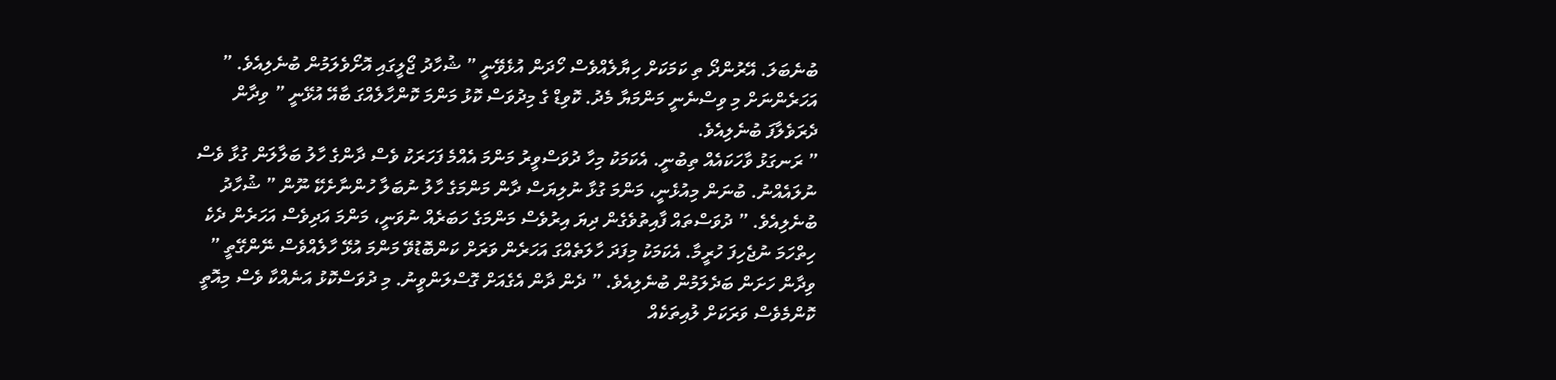ބުނެބަލަ. އޭރުންދޯ ތި ކަމަކަށް ހިޔާލެއްވެސް ހޯދަން އުޅެވޭނީ ” ޝުހާދު ޖޯލީގައި އޮށޯވެލަމުން ބުނެލިއެވެ. ” އަހަރެންނަށް މި ވިސްނެނީ މަންމަޔާ މެދު. ކޮވިޑް ގެ މިދުވަސް ކޮޅު މަންމަ ކޮންހާލެއްގަ ބާއޭ އުޅޭނީ ” ވިދާން ދެރަވެލާފަ ބުނެލިއެވެ.
” ރަނގަޅު ވާހަކައެއް ތިބުނީ. އެކަމަކު މިހާ ދުވަސްވީރު މަންމަ އެއްމެ ފަހަރަކު ވެސް ދާންގެ ހާލު ބަލާލަން ގުޅާ ވެސް ނުލައެއްނު. ބުނަން މިއުޅެނީ، މަންމަ ގުޅާ ނުލިޔަސް ދާން މަންމަގެ ހާލު ނުބަލާ ހުންނާށެކޭ ނޫން ” ޝުހާދު ބުނެލިއެވެ. ” ދުވަސްތައް ފާއިތުވެގެން ދިޔަ އިރުވެސް މަންމަގެ ހަބަރެއް ނުވަނީ، މަންމަ އަދިވެސް އަހަރެން ދެކެ ހިތްހަމަ ނުޖެހިފަ ހުރީމާ. އެކަމަކު މިފަދަ ހާލަތެއްގަ އަހަރެން ވަރަށް ކަންބޮޑުވޭ މަންމަ އުޅޭ ހާލެއްވެސް ނޭންގޭތީ ” ވިދާން ހަށަން ބަދެލަމުން ބުނެލިއެވެ. ” ދެން ދާން އެގެއަށް ގޮސްލަންވީނު. މި ދުވަސްކޮޅު އަނެއްކާ ވެސް މިއޮތީ ކޮންމެވެސް ވަރަކަށް ލުއިތަކެއް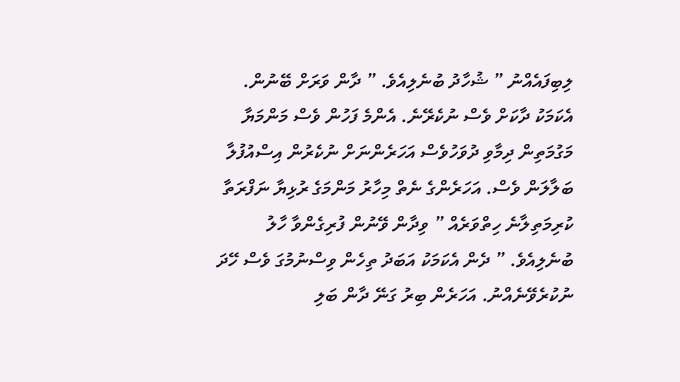ލިބިފައެއްނު ” ޝުހާދު ބުނެލިއެވެ. ” ދާން ވަރަށް ބޭނުން. އެކަމަކު ދާކަށް ވެސް ނުކެރޭނެ. އެންމެ ފަހުން ވެސް މަންމަޔާ މަގުމަތިން ދިމާވި ދުވަހުވެސް އަހަރެންނަށް ނުކެރުން އިސްއުފުލާ ބަލާލަން ވެސް. އަހަރެންގެ ނެތް މިހާރު މަންމަގެ ރުޅިޔާ ނަފްރަތާ ކުރިމަތިލާނެ ހިތްވަރެއް ” ވިދާން ވޭނުން ފުރިގެންވާ ހާލު ބުނެލިއެވެ. ” ދެން އެކަމަކު އަބަދު ތިހެން ވިސްނުމުގަ ވެސް ހޭދަ ނުކުރެވޭނެއްނު. އަހަރެން ބިރު ގަނޭ ދާން ބަލި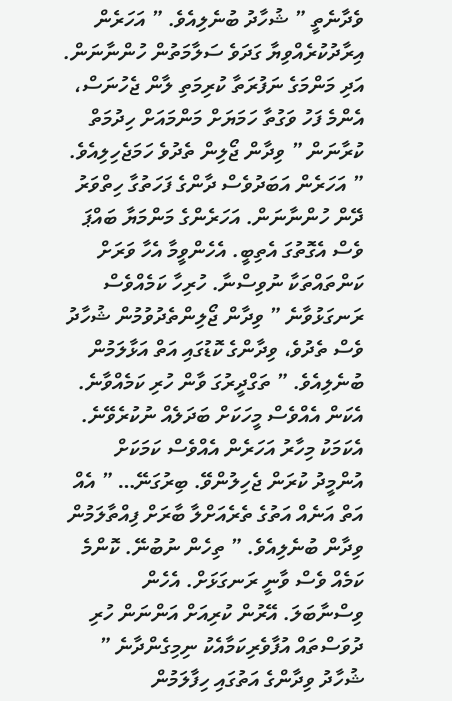ވެދާނެތީ ” ޝުހާދު ބުނެލިއެވެ. ” އަހަރެން އިރާދުކުރެއްވިޔާ ގަދަވެ ސަލާމަތުން ހުންނާނަން. އަދި މަންމަގެ ނަފުރަތާ ކުރިމަތި ލާން ޖެހުނަސް، އެންމެ ފަހު ވަގުތާ ހަމަޔަށް މަންމައަށް ހިދުމަތް ކުރާނަން ” ވިދާން ޖޯލިން ތެދުވެ ހަމަޖެހިލިއެވެ. ” އަހަރެން އަބަދުވެސް ދާންގެ ފަހަތުގާ ހިތްވަރު ދޭން ހުންނާނަން. އަހަރެންގެ މަންމަޔާ ބައްޕަ ވެސް އެގޮތުގަ އެތިބީ. އެހެންވީމާ އެހާ ވަރަށް ކަންތައްތަކާ ނުވިސްނާ. ހުރިހާ ކަމެއްވެސް ރަނގަޅުވާނެ ” ވިދާން ޖޯލިންތެދުވުމުން ޝުހާދު ވެސް ތެދުވެ، ވިދާންގެ ކޮޑުގައި އަތް އަޅާލަމުން ބުނެލިއެވެ. ” ތަގްދީރުގަ ވާން ހުރި ކަމެއްވާނެ. އެކަން އެއްވެސް މީހަކަށް ބަދަލެއް ނުކުރެވޭނެ. އެކަމަކު މިހާރު އަހަރެން އެއްވެސް ކަމަކަށް އުންމީދު ކުރަން ޖެހިލުންވޭ. ބިރުގަނޭ… ” އެއް އަތް އަނެއް އަތުގެ ތެރެއަށްލާ ބާރަށް ފިއްތާލަމުން ވިދާން ބުނެލިއެވެ. ” ތިހެން ނުބުނޭ. ކޮންމެ ކަމެއް ވެސް ވާނީ ރަނގަޅަށް. އެހެން ވިސްނާބަލަ. އޭރުން ކުރިއަށް އަންނަން ހުރި ދުވަސްތައް އުފާވެރިކަމާއެކު ނިމިގެންދާނެ ” ޝުހާދު ވިދާންގެ އަތުގައި ހިފާލަމުން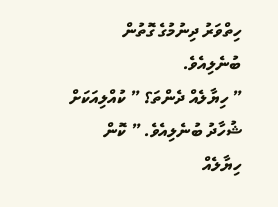ހިތްވަރު ދިނުމުގެ ގޮތުން ބުނެލިއެވެ.
” ހިޔާލެއް ދެންތަ؟ ” ކުއްލިއަކަށް ޝުހާދު ބުނެލިއެވެ. ” ކޮން ހިޔާލެއް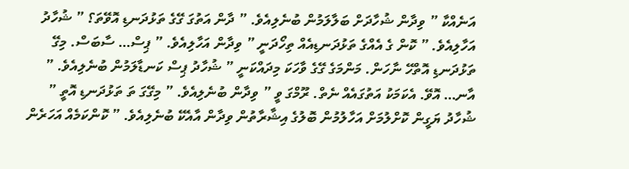އަނެއްކާ ” ވިދާން ޝުހާދަށް ބަލާލަމުން ބުނެލިއެވެ. ” ދާން އަތުގަ ގޭގެ ތަޅުދަނޑި އޮވޭތަ؟ ” ޝުހާދު އަހާލިއެވެ. ” ކޮން ގެ އެއްގެ ތަޅުދަނޑިއެއް ތިހޯދަނީ ” ވިދާން އަހާލިއެވެ. ” ޕިސް… ސާބަސް. މިގޭ ތަޅުދަނޑި އޮތްހޭ ނާހަން. މަންމަގެ ގޭގެ ވާހަކަ މިދައްކަނީ ” ޝުހާދު ޕިސް ކަނޑާލަމުން ބުނެލިއެވެ. ” އާނ… އޮވޭ. އެކަމަކު އަތުގައެއް ނެތް. ރޫމްގަ ވީ ” ވިދާން ބުނެލިއެވެ. ” މިގޭގަ ތަ ތަޅުދަނޑި އޮތީ ” ޝުހާދު ޔަގީން ކޮށްލުމަށް އަހާލުމުން ބޮލުގެ އިޝާރާތުން ވިދާން އާއެކޭ ބުނެލިއެވެ. ” ކޮންކަމެއް އަހަރެން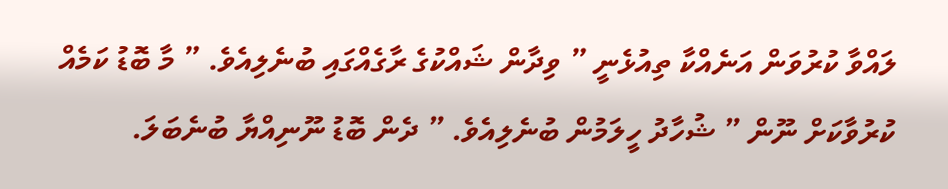ލައްވާ ކުރުވަން އަނެއްކާ ތިއުޅެނީ ” ވިދާން ޝައްކުގެ ރާގެއްގައި ބުނެލިއެވެ. ” މާ ބޮޑު ކަމެއް ކުރުވާކަށް ނޫން ” ޝުހާދު ހީލަމުން ބުނެލިއެވެ. ” ދެން ބޮޑު ނޫނިއްޔާ ބުނެބަލަ.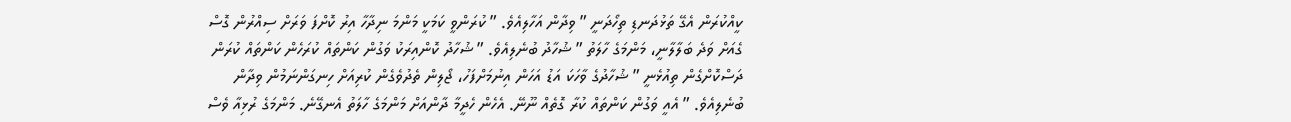ކީއްކުރަން އެގޭ ތަޅުދަނޑި ތިހޯދަނީ ” ވިދާން އަހާލިއެވެ. ” ކުރަންވީ ކަމަކީ މަންމަ ނިދާހާ އިރު ކޮށްފަ ވަރަށް ސިއްރުން ގޮސް ގެއަށް ވަދެ ބަލާލާނީ، މަންމަގެ ހާލަތު ” ޝުހާދު ބުނެލިއެވެ. ” ޝުހާދު ކޮންއިރަކު ވަގުން ކަންތައް ކުރަހެން ކަންތައް ކުރަން ދަސްކޮށްގެން ތިއުޅެނީ ” ޝުހާދުގެ ވާހަކަ އަޑު އަހަން އިނުމަށްފަހު، ޖޯލިން ތެދުވެގެން ކުރިއަށް ހިނގަންނަމުން ވިދާން ބުނެލިއެވެ. ” އެއީ ވަގުން ކަންތައް ކުރާ ގޮތެއް ނޫނޭ. އެހެން ހެދީމާ ދާންއަށް މަންމަގެ ހާލަތު އެނގޭނެ. މަންމަގެ ރުޅިއާ ވެސް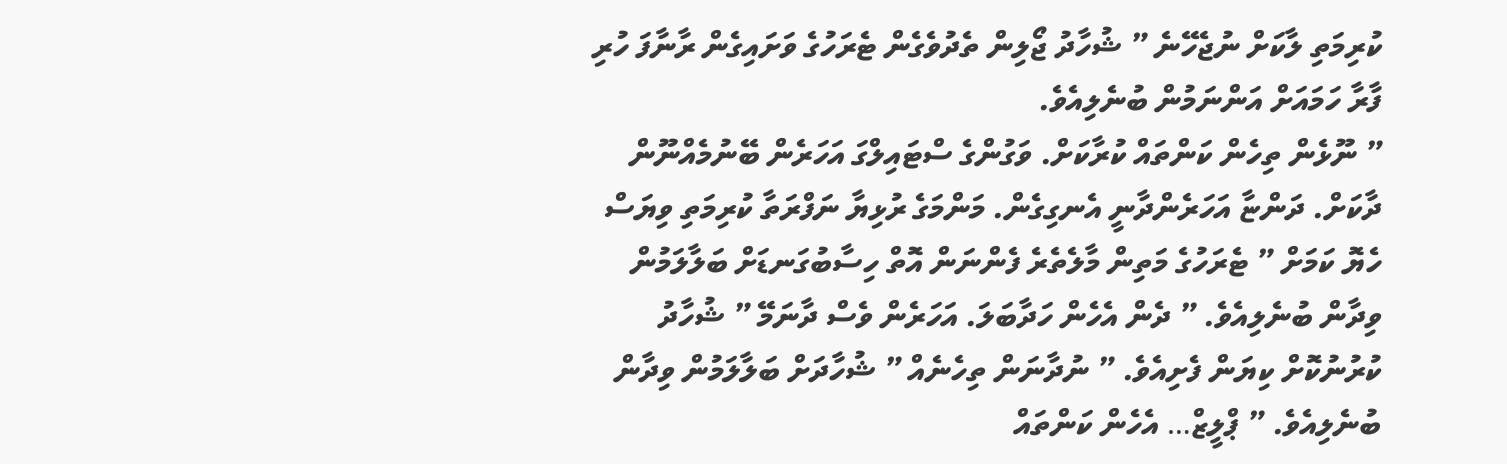ކުރިމަތި ލާކަށް ނުޖެހޭނެ ” ޝުހާދު ޖޯލިން ތެދުވެގެން ޓެރަހުގެ ވަށައިގެން ރާނާފަ ހުރި ފާރާ ހަމައަށް އަންނަމުން ބުނެލިއެވެ.
” ނޫޅެން ތިހެން ކަންތައް ކުރާކަށް. ވަގުންގެ ސްޓައިލްގަ އަހަރެން ބޭނުމެއްނޫން ދާކަށް. ދަންޏާ އަހަރެންދާނީ އެނގިގެން. މަންމަގެ ރުޅިޔާ ނަފްރަތާ ކުރިމަތި ވިޔަސް ހެޔޮ ކަމަށް ” ޓެރަހުގެ މަތިން މާލެތެރެ ފެންނަން އޮތް ހިސާބުގަނޑަށް ބަލާލަމުން ވިދާން ބުނެލިއެވެ. ” ދެން އެހެން ހަދާބަލަ. އަހަރެން ވެސް ދާނަމޭ ” ޝުހާދު ކުރުނުކޮށް ކިޔަން ފެށިއެވެ. ” ނުދާނަން ތިހެނެއް ” ޝުހާދަށް ބަލާލަމުން ވިދާން ބުނެލިއެވެ. ” ޕްލީޒް… އެހެން ކަންތައް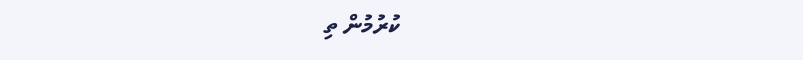ކުރުމުން ތި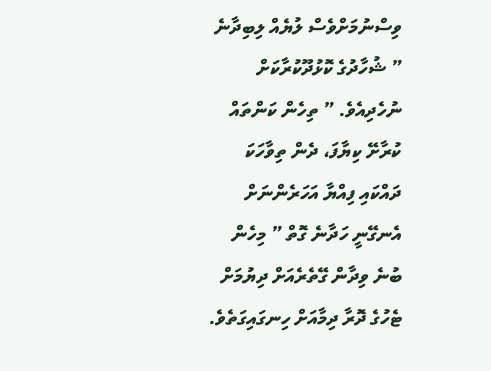ވިސްނުމަށްވެސް ލުޔެއް ލިބިދާނެ ” ޝުހާދުގެ ކޮޅުދޫކުރާކަށް ނުހެދިއެވެ. ” ތިހެން ކަންތައް ކުރާށޭ ކިޔާފަ، ދެން ތިވާހަކަ ދައްކައި ފިއްޔާ އަހަރެންނަށް އެނގޭނީ ހަދާނެ ގޮތް ” މިހެން ބުނެ ވިދާން ގޭތެރެއަށް ދިޔުމަށް ޓެހުގެ ދޮރާ ދިމާއަށް ހިނގައިގަތެވެ.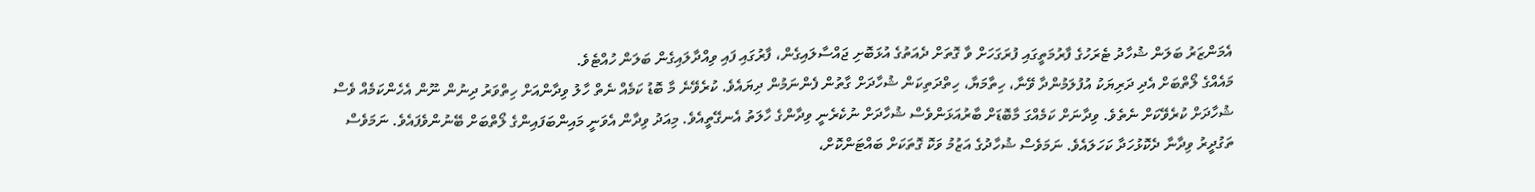އެމަންޒަރު ބަލަން ޝުހާދު ޓެރަހުގެ ފާރުމަތީގައި ފުރަގަހަށް ވާ ގޮތަށް ދެއަތުގެ އުޅަބޮށި ޖައްސާލައިގެން، ފާރުގައި ފައި ވިއްދާލައިގެން ބަލަން ހުއްޓެވެ.
މައެއްގެ ލޯތްބަށް އެދި ދަރިޔަކު އުފުލަމުންދާ ވޭނާ، ހިތާމަޔާ، ހިތްދަތިކަން ޝުހާދަށް ގާތުން ފެންނަމުން ދިޔައެވެ. ކުރެވޭނެ މާ ބޮޑު ކަމެއް ނެތް ހާލު ވިދާންއަށް ހިތްވަރު ދިނުން ނޫން އެހެންކަމެއް ވެސް ޝުހާދަށް ކުރެވޭކަށް ނެތެވެ. ވިދާނަށް ކަމެއްގަ މާބޮޑަށް ބާރުއަޅަންވެސް ޝުހާދަށް ނުކެރެނީ ވިދާންގެ ހާލަތު އެނގޭތީއެވެ. މިއަދު ވިދާން އެވަނީ މައިންބަފައިންގެ ލޯތްބަށް ބޭނުންވެފައެވެ. ނަމަވެސް ތަގުދީރު ވިދާނާ ދެކޮޅުހަދާ ކަހަލައެވެ. ނަމަވެސް ޝުހާދުގެ އަޒުމު ވަކޮ ގޮތަކަށް ބައްޓަންކޮށް،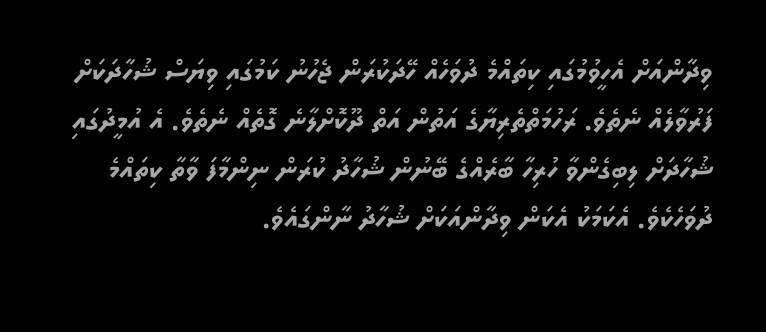ވިދާންއަށް އެހީވުމުގައި ކިތައްމެ ދުވަހެއް ހޭދަކުރަން ޖެހުނު ކަމުގައި ވިޔަސް ޝުހާދަކަށް ފަރުވާލެއް ނެތެވެ. ރަހުމަތްތެރިޔާގެ އަތުން އަތް ދޫކޮށްލާނެ ގޮތެއް ނެތެވެ. އެ އުމީދުގައި ޝުހާދަށް ލިބިގެންވާ ހުރިހާ ބާރެއްގެ ބޭނުން ޝުހާދު ކުރަން ނިންމާފަ ވާތާ ކިތައްމެ ދުވަހެކެވެ. އެކަމަކު އެކަން ވިދާންއަކަށް ޝުހާދު ނާންގައެވެ.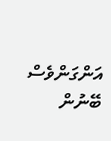އަންގަންވެސް ބޭނުން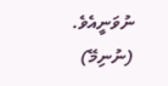ނުވަނީއެވެ.
(ނުނިމޭ)